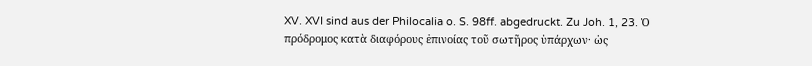XV. XVI sind aus der Philocalia o. S. 98ff. abgedruckt. Zu Joh. 1, 23. Ὁ πρόδρομος κατὰ διαφόρους ἐπινοίας τοῦ σωτῆρος ὑπάρχων· ὡς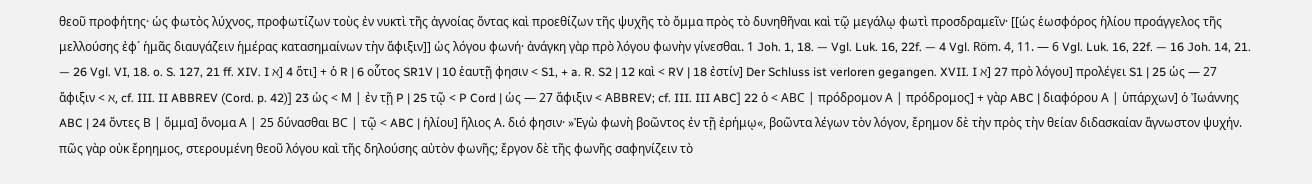θεοῦ προφήτης· ὡς φωτὸς λύχνος, προφωτίζων τοὺς ἐν νυκτὶ τῆς ἀγνοίας ὄντας καὶ προεθίζων τῆς ψυχῆς τὸ ὄμμα πρὸς τὸ δυνηθῆναι καὶ τῷ μεγάλῳ φωτὶ προσδραμεῖν· [[ὡς ἑωσφόρος ἡλίου προάγγελος τῆς μελλούσης ἐφ´ ἡμᾶς διαυγάζειν ἡμέρας κατασημαίνων τὴν ἄφιξιν]] ὡς λόγου φωνή· ἀνάγκη γὰρ πρὸ λόγου φωνὴν γίνεσθαι. 1 Joh. 1, 18. — Vgl. Luk. 16, 22f. — 4 Vgl. Röm. 4, 11. — 6 Vgl. Luk. 16, 22f. — 16 Joh. 14, 21. — 26 Vgl. VI, 18. o. S. 127, 21 ff. XIV. I ℵ] 4 ὅτι] + ὁ R | 6 οὗτος SR1V | 10 ἑαυτῇ φησιν < S1, + a. R. S2 | 12 καὶ < RV | 18 ἐστίν] Der Schluss ist verloren gegangen. XVII. I ℵ] 27 πρὸ λόγου] προλέγει S1 | 25 ὡς — 27 ἄφιξιν < ℵ, cf. III. II ABBREV (Cord. p. 42)] 23 ὡς < Μ | ἐν τῇ P | 25 τῷ < P Cord | ὡς — 27 ἄφιξιν < ΑΒBREV; cf. III. III ABC] 22 ὁ < ΑBC | πρόδρομον Α | πρόδρομος] + γὰρ ABC | διαφόρου Α | ὑπάρχων] ὁ Ἰωάννης ABC | 24 ὄντες Β | ὄμμα] ὄνομα Α | 25 δύνασθαι ΒC | τῷ < ABC | ἡλίου] ἥλιος Α. διό φησιν· »Ἐγὼ φωνὴ βοῶντος ἐν τῇ ἐρήμῳ«, βοῶντα λέγων τὸν λόγον, ἔρημον δὲ τὴν πρὸς τὴν θείαν διδασκαίαν ἄγνωστον ψυχήν. πῶς γὰρ οὐκ ἔρηημος, στερουμένη θεοῦ λόγου καὶ τῆς δηλούσης αὐτὸν φωνῆς; ἔργον δὲ τῆς φωνῆς σαφηνίζειν τὸ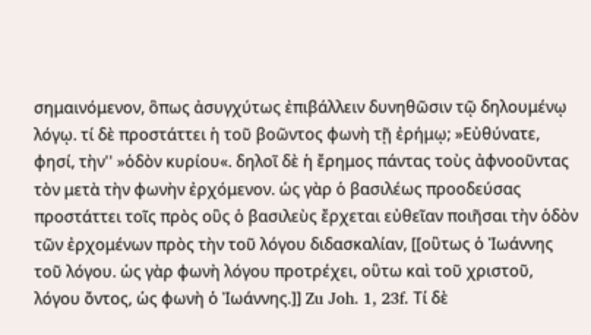σημαινόμενον, ὃπως ἀσυγχύτως ἐπιβάλλειν δυνηθῶσιν τῷ δηλουμένῳ λόγῳ. τί δὲ προστάττει ἡ τοῦ βοῶντος φωνὴ τῇ ἐρήμῳ; »Εὐθύνατε, φησί, τὴν'' »ὁδὸν κυρίου«. δηλοῖ δὲ ἡ ἔρημος πάντας τοὺς ἀφνοοῦντας τὸν μετὰ τὴν φωνὴν ἐρχόμενον. ὡς γὰρ ὁ βασιλέως προοδεύσας προστάττει τοῖς πρὸς οὓς ὁ βασιλεὺς ἔρχεται εὐθεῖαν ποιῆσαι τὴν ὁδὸν τῶν ἐρχομένων πρὸς τὴν τοῦ λόγου διδασκαλίαν, [[οὓτως ὁ Ἰωάννης τοῦ λόγου. ὡς γὰρ φωνὴ λόγου προτρέχει, οὓτω καὶ τοῦ χριστοῦ, λόγου ὄντος, ὡς φωνὴ ὁ Ἰωάννης.]] Zu Joh. 1, 23f. Τί δὲ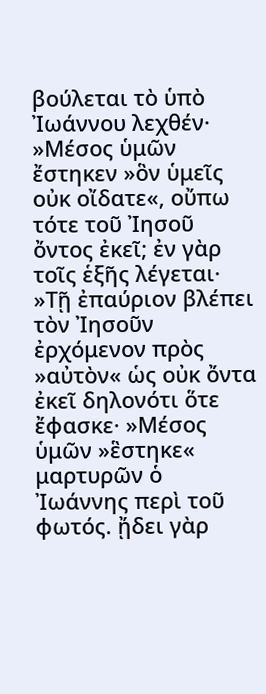βούλεται τὸ ὑπὸ Ἰωάννου λεχθέν· »Μέσος ὑμῶν ἔστηκεν »ὃν ὑμεῖς οὐκ οἴδατε«, οὔπω τότε τοῦ Ἰησοῦ ὄντος ἐκεῖ; ἐν γὰρ τοῖς ἑξῆς λέγεται· »Τῇ ἐπαύριον βλέπει τὸν Ἰησοῦν ἐρχόμενον πρὸς »αὐτὸν« ὡς οὐκ ὄντα ἐκεῖ δηλονότι ὅτε ἔφασκε· »Μέσος ὑμῶν »ἓστηκε« μαρτυρῶν ὁ Ἰωάννης περὶ τοῦ φωτός. ᾔδει γὰρ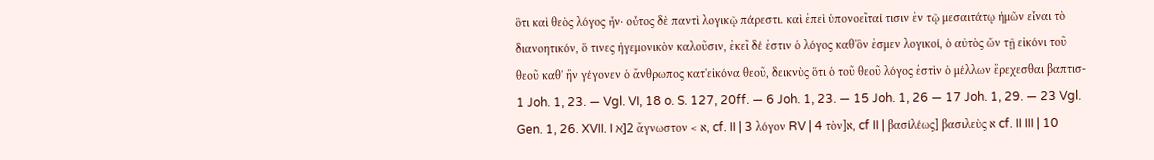ὃτι καὶ θεὸς λόγος ἦν· οὖτος δὲ παντὶ λογικῷ πάρεστι. καὶ ἐπεὶ ὑπονοεῖταί τισιν ἐν τῷ μεσαιτάτῳ ἡμῶν εἶναι τὸ διανοητικόν, ὅ τινες ἡγεμονικὸν καλοῦσιν, ἐκεῖ δέ ἐστιν ὁ λόγος καθ'ὃν ἐσμεν λογικοί, ὁ αὐτὸς ὤν τῇ εἰκόνι τοῦ θεοῦ καθ' ἣν γέγονεν ὁ ἄνθρωπος κατ'εἰκόνα θεοῦ, δεικνὺς ὅτι ὁ τοῦ θεοῦ λόγος ἐστὶν ὁ μέλλων ἔρεχεσθαι βαπτισ- 1 Joh. 1, 23. — Vgl. VI, 18 o. S. 127, 20ff. — 6 Joh. 1, 23. — 15 Joh. 1, 26 — 17 Joh. 1, 29. — 23 Vgl. Gen. 1, 26. XVII. I ℵ]2 ἄγνωστον < ℵ, cf. II | 3 λόγον RV | 4 τὸν]ℵ, cf II | βασίλέως] βασιλεὺς ℵ cf. II III | 10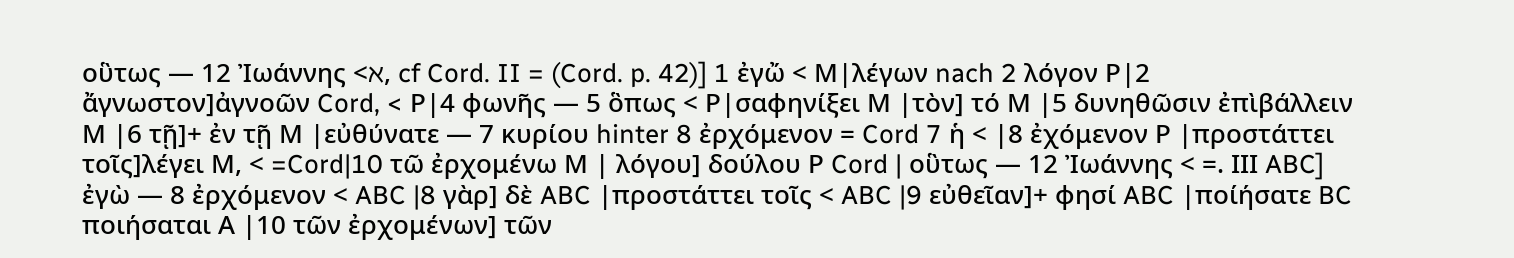οὓτως — 12 Ἰωάννης <ℵ, cf Cord. II = (Cord. p. 42)] 1 ἐγὤ < Μ|λέγων nach 2 λόγον Ρ|2 ἄγνωστον]ἀγνοῶν Cord, < Ρ|4 φωνῆς — 5 ὃπως < Ρ|σαφηνίξει Μ |τὸν] τό Μ |5 δυνηθῶσιν ἐπὶβάλλειν Μ |6 τῇ]+ ἐν τῇ Μ |εὐθύνατε — 7 κυρίου hinter 8 ἐρχόμενον = Cord 7 ἡ < |8 ἐχόμενον Ρ |προστάττει τοῖς]λέγει Μ, < =Cord|10 τῶ ἐρχομένω Μ | λόγου] δούλου Ρ Cord | οὓτως — 12 Ἰωάννης < =. ΙΙΙ ABC] ἐγὼ — 8 ἐρχόμενον < ABC |8 γὰρ] δὲ ABC |προστάττει τοῖς < ABC |9 εὐθεῖαν]+ φησί ABC |ποίήσατε BC ποιήσαται Α |10 τῶν ἐρχομένων] τῶν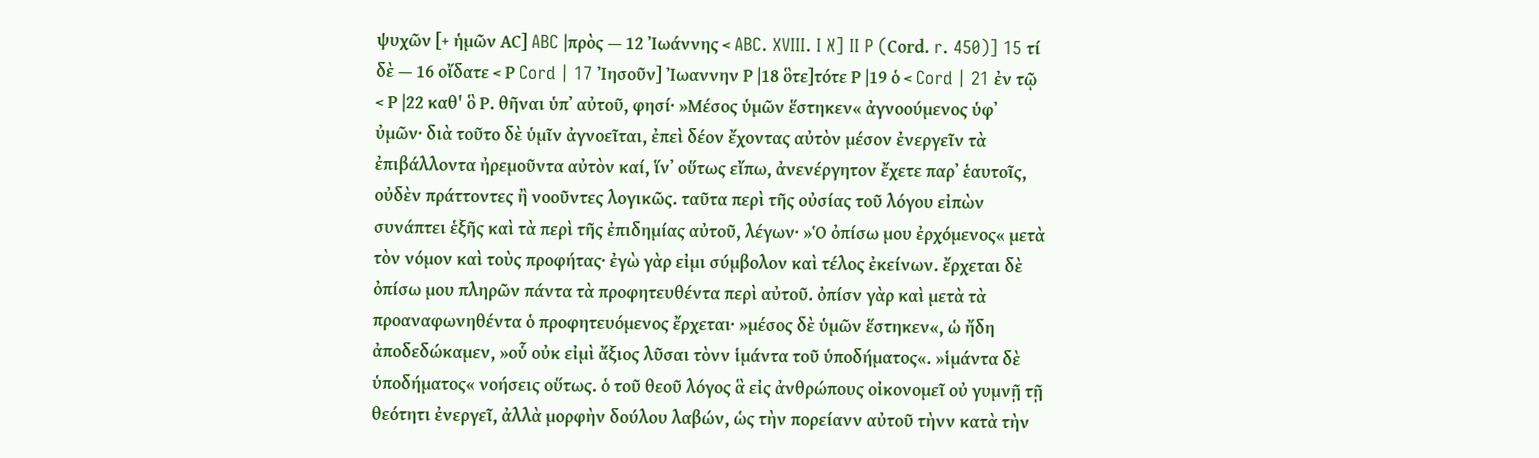ψυχῶν [+ ἡμῶν ΑC] ABC |πρὸς — 12 Ἰωάννης < ABC. XVIII. I ℵ] II P (Cοrd. r. 450)] 15 τί δὲ — 16 οἴδατε < Ρ Cord | 17 Ἰησοῦν] Ἰωαννην Ρ |18 ὃτε]τότε Ρ |19 ὁ < Cord | 21 ἐν τῷ < Ρ |22 καθ' ὃ Ρ. θῆναι ὑπ᾿ αὐτοῦ, φησί· »Μέσος ὑμῶν ἕστηκεν« ἀγνοούμενος ὑφ᾿ ὐμῶν· διὰ τοῦτο δὲ ὑμῖν ἀγνοεῖται, ἐπεὶ δέον ἔχοντας αὐτὸν μέσον ἐνεργεῖν τὰ ἐπιβάλλοντα ἠρεμοῦντα αὐτὸν καί, ἵν᾿ οὕτως εἴπω, ἀνενέργητον ἔχετε παρ᾿ ἑαυτοῖς, οὐδὲν πράττοντες ἢ νοοῦντες λογικῶς. ταῦτα περὶ τῆς οὐσίας τοῦ λόγου εἰπὼν συνάπτει ἑξῆς καὶ τὰ περὶ τῆς ἐπιδημίας αὐτοῦ, λέγων· »Ὁ ὀπίσω μου ἐρχόμενος« μετὰ τὸν νόμον καὶ τοὺς προφήτας· ἐγὼ γὰρ εἰμι σύμβολον καὶ τέλος ἐκείνων. ἔρχεται δὲ ὀπίσω μου πληρῶν πάντα τὰ προφητευθέντα περὶ αὐτοῦ. ὀπίσν γὰρ καὶ μετὰ τὰ προαναφωνηθέντα ὁ προφητευόμενος ἔρχεται· »μέσος δὲ ὑμῶν ἕστηκεν«, ὡ ἤδη ἀποδεδώκαμεν, »οὗ οὐκ εἰμὶ ἄξιος λῦσαι τὸνν ἱμάντα τοῦ ὑποδήματος«. »ἱμάντα δὲ ὑποδήματος« νοήσεις οὕτως. ὁ τοῦ θεοῦ λόγος ἃ εἰς ἀνθρώπους οἰκονομεῖ οὐ γυμνῇ τῇ θεότητι ἐνεργεῖ, ἀλλὰ μορφὴν δούλου λαβών, ὡς τὴν πορείανν αὐτοῦ τὴνν κατὰ τὴν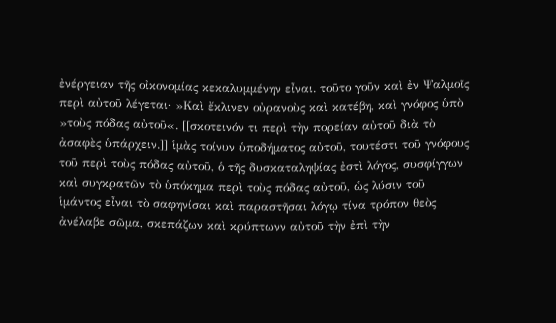ἐνέργειαν τῆς οἰκονομίας κεκαλυμμένην εἶναι. τοῦτο γοῦν καὶ ἐν Ψαλμοῖς περὶ αὐτοῦ λέγεται· »Καὶ ἔκλινεν οὐρανοὺς καὶ κατέβη, καὶ γνόφος ὑπὸ »τοὺς πόδας αὐτοῦ«. [[σκοτεινόν τι περὶ τὴν πορείαν αὐτοῦ διὰ τὸ ἀσαφὲς ὑπάρχειν.]] ἱμὰς τοίνυν ὑποδήματος αὐτοῦ, τουτέστι τοῦ γνόφους τοῦ περὶ τοὺς πόδας αὐτοῦ, ὁ τῆς δυσκαταληψίας ἐστὶ λόγος, συσφίγγων καὶ συγκρατῶν τὸ ὑπόκημα περὶ τοὺς πόδας αὐτοῦ, ὡς λύσιν τοῦ ἱμάντος εἶναι τὸ σαφηνίσαι καὶ παραστῆσαι λόγῳ τίνα τρόπον θεὸς ἀνέλαβε σῶμα, σκεπάζων καὶ κρύπτωνν αὐτοῦ τὴν ἐπὶ τὴν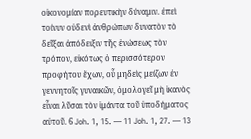οἰκονομίαν πορευτικὴν δύναμιν. ἐπεὶ τοίνυν οὐδενὶ ἀνθρώπων δυνατὸν τὸ δεῖξαι ἀπόδειξιν τῆς ἑνώσεως τὸν τρόπον, εἰκότως ὁ περισσότερον προφήτου ἔχων, οὗ μηδεὶς μείζων ἐν γεννητοῖς γυναικῶν, ὁμολογεῖ μὴ ἱκανὸς εἶναι λῦσαι τὸν ἱμάντα τοῦ ὑποδήματος αὐτοῦ. 6 Joh. 1, 15. — 11 Joh. 1, 27. — 13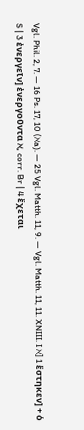Vgl. Phil. 2, 7. — 16 Ps. 17, 10 (ℵa). — 25 Vgl. Matth. 11, 9. — Vgl. Matth. 11, 11. XNIII. I ℵ] 1 ἕστηκεν] + ὁ S | 3 ἐνεργεῖν] ἐνεργοῦντα ℵ, corr. Br | 4 ἔχεται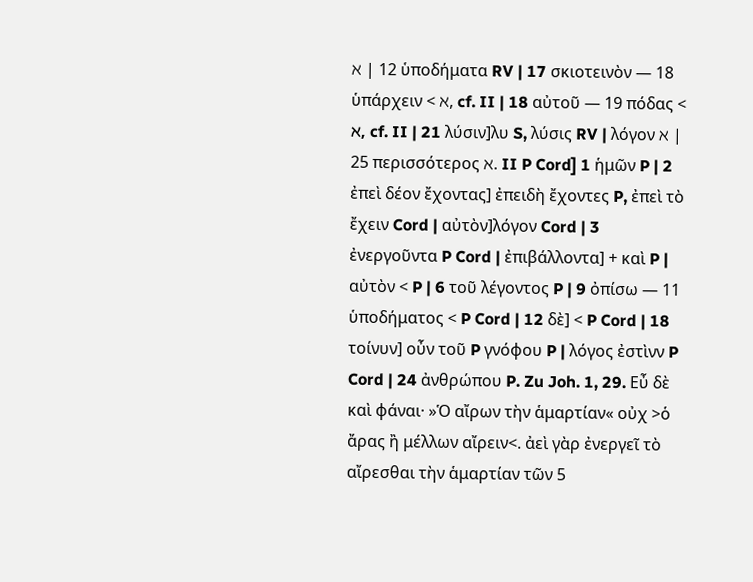ℵ | 12 ὑποδήματα RV | 17 σκιοτεινὸν — 18 ὑπάρχειν < ℵ, cf. II | 18 αὐτοῦ — 19 πόδας < ℵ, cf. II | 21 λύσιν]λυ S, λύσις RV | λόγον ℵ | 25 περισσότερος ℵ. II P Cord] 1 ἡμῶν P | 2 ἐπεὶ δέον ἔχοντας] ἐπειδὴ ἔχοντες P, ἐπεὶ τὸ ἔχειν Cord | αὐτὸν]λόγον Cord | 3 ἐνεργοῦντα P Cord | ἐπιβάλλοντα] + καὶ P | αὐτὸν < P | 6 τοῦ λέγοντος P | 9 ὀπίσω — 11 ὑποδήματος < P Cord | 12 δὲ] < P Cord | 18 τοίνυν] οὖν τοῦ P γνόφου P | λόγος ἐστὶνν P Cord | 24 ἀνθρώπου P. Zu Joh. 1, 29. Εὖ δὲ καὶ φάναι· »Ὁ αἴρων τὴν ἁμαρτίαν« οὐχ >ὁ ἄρας ἢ μέλλων αἴρειν<. ἀεὶ γὰρ ἐνεργεῖ τὸ αἴρεσθαι τὴν ἁμαρτίαν τῶν 5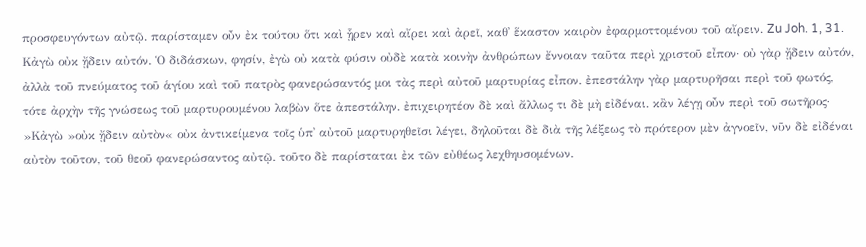προσφευγόντων αὐτῷ. παρίσταμεν οὖν ἐκ τούτου ὅτι καὶ ᾗρεν καὶ αἴρει καὶ ἀρεῖ, καθ᾿ ἕκαστον καιρὸν ἐφαρμοττομένου τοῦ αἴρειν. Zu Joh. 1, 31. Κἀγὼ οὐκ ᾔδειν αὐτόν. Ὁ διδάσκων, φησίν, ἐγὼ οὐ κατὰ φύσιν οὐδὲ κατὰ κοινὴν ἀνθρώπων ἔννοιαν ταῦτα περὶ χριστοῦ εἶπον· οὐ γὰρ ᾔδειν αὐτόν, ἀλλὰ τοῦ πνεύματος τοῦ ἁγίου καὶ τοῦ πατρὸς φανερώσαντός μοι τὰς περὶ αὐτοῦ μαρτυρίας εἶπον. ἐπεστάλην γὰρ μαρτυρῆσαι περὶ τοῦ φωτός, τότε ἀρχὴν τῆς γνώσεως τοῦ μαρτυρουμένου λαβὼν ὅτε ἀπεστάλην. ἐπιχειρητέον δὲ καὶ ἄλλως τι δὲ μὴ εἰδέναι. κἂν λέγῃ οὖν περὶ τοῦ σωτῆρος· »Κἀγὼ »οὐκ ᾔδειν αὐτὸν« οὐκ ἀντικείμενα τοῖς ὑπ᾿ αὐτοῦ μαρτυρηθεῖσι λέγει, δηλοῦται δὲ διὰ τῆς λέξεως τὸ πρότερον μὲν ἀγνοεῖν, νῦν δὲ εἰδέναι αὐτὸν τοῦτον, τοῦ θεοῦ φανερώσαντος αὐτῷ. τοῦτο δὲ παρίσταται ἐκ τῶν εὐθέως λεχθηυσομένων.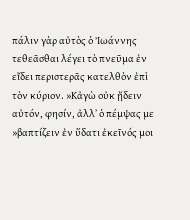πάλιν γὰρ αὐτὸς ὁ Ἰωάννης τεθεᾶσθαι λέγει τὸ πνεῦμα ἐν εἴδει περιστερᾶς κατελθὸν ἐπὶ τὸν κύριον. »Κἀγὼ οὐκ ᾔδειν αὐτόν, φησίν, ἀλλ᾿ ὁ πέμψας με »βαπτίζειν ἐν ὕδατι ἐκεῖνός μοι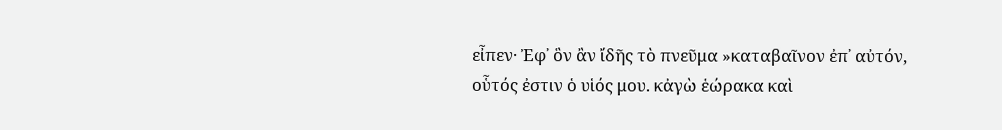εἶπεν· Ἐφ᾿ ὃν ἂν ἴδῆς τὸ πνεῦμα »καταβαῖνον ἐπ᾿ αὐτόν, οὗτός ἐστιν ὁ υἱός μου. κἀγὼ ἑώρακα καὶ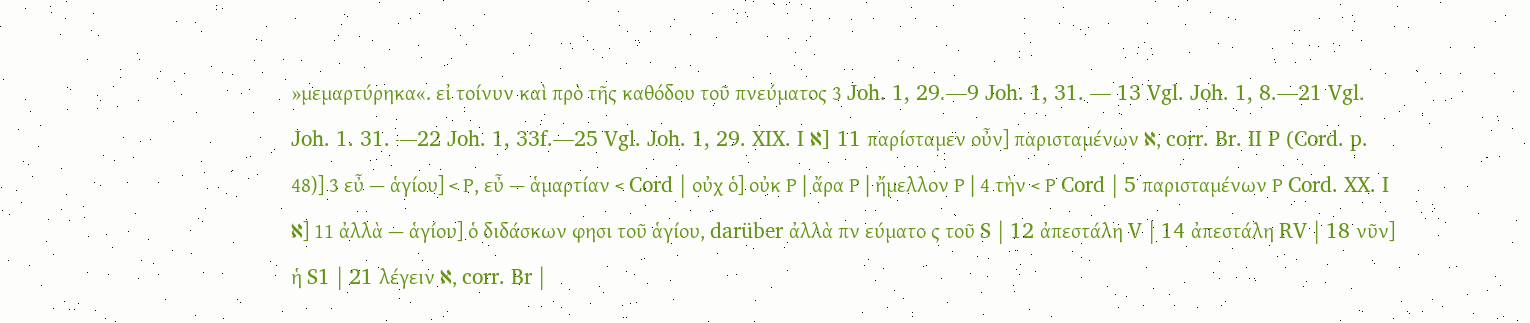»μεμαρτύρηκα«. εἰ τοίνυν καὶ πρὸ τῆς καθόδου τοῦ πνεύματος 3 Joh. 1, 29.—9 Joh. 1, 31. — 13 Vgl. Joh. 1, 8.—21 Vgl. Joh. 1. 31. —22 Joh. 1, 33f.—25 Vgl. Joh. 1, 29. XIX. I ℵ] 11 παρίσταμεν οὖν] παρισταμένων ℵ, corr. Br. II P (Cord. p. 48)] 3 εὖ — ἁγίου] < Ρ, εὖ — ἁμαρτίαν < Cord | οὐχ ὁ] οὐκ Ρ | ἄρα Ρ | ἤμελλον Ρ | 4 τὴν < Ρ Cord | 5 παρισταμένων Ρ Cord. XX. I ℵ] 11 ἀλλὰ — ἁγίου] ὁ διδάσκων φησι τοῦ ἁγίου, darüber ἀλλὰ πν εύματο ς τοῦ S | 12 ἀπεστάλη V | 14 ἀπεστάλη RV | 18 νῦν] ἡ S1 | 21 λέγειν ℵ, corr. Br |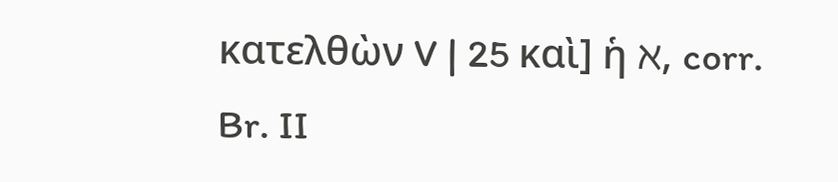κατελθὼν V | 25 καὶ] ἡ ℵ, corr. Br. II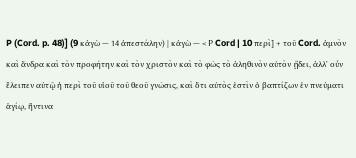P (Cord. p. 48)] (9 κἀγὼ — 14 ἀπεστάλην) | κἀγὼ — < Ρ Cord | 10 περὶ] + τοῦ Cord. ἀμνὸν καὶ ἄνδρα καὶ τὸν προφήτην καὶ τὸν χριστὸν καὶ τὸ φῶς τὸ ἀληθινὸν αὐτὸν ᾔδει, ἀλλ᾿ οὖν ἔλειπεν αὐτῷ ἡ περὶ τοῦ υἱοῦ τοῦ θεοῦ γνῶσις, καὶ ὅτι αὐτὸς ἐστὶν ὁ βαπτίζων ἐν πνεύματι ἁγίῳ, ἥντινα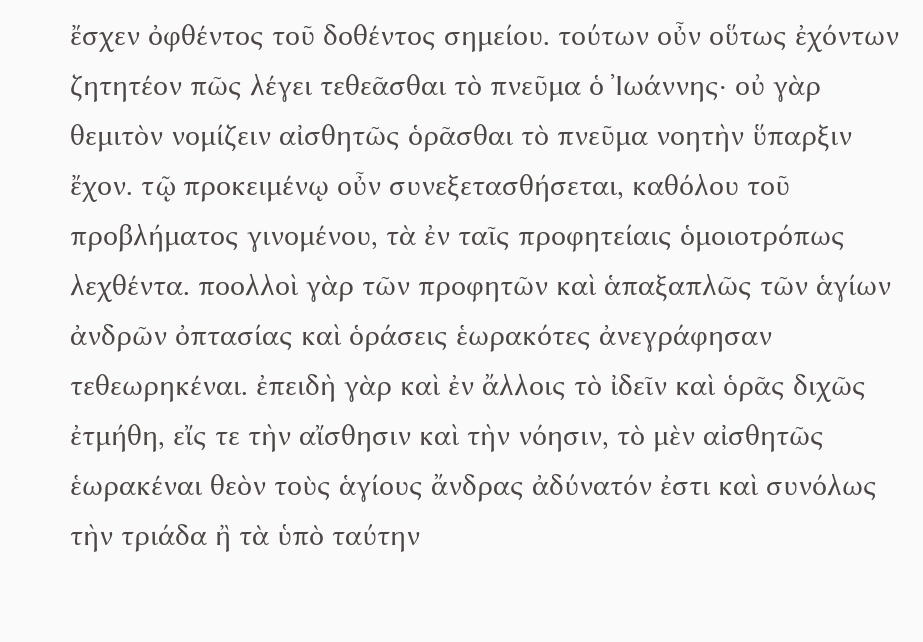ἔσχεν ὀφθέντος τοῦ δοθέντος σημείου. τούτων οὖν οὕτως ἐχόντων ζητητέον πῶς λέγει τεθεᾶσθαι τὸ πνεῦμα ὁ Ἰωάννης· οὐ γὰρ θεμιτὸν νομίζειν αἰσθητῶς ὁρᾶσθαι τὸ πνεῦμα νοητὴν ὕπαρξιν ἔχον. τῷ προκειμένῳ οὖν συνεξετασθήσεται, καθόλου τοῦ προβλήματος γινομένου, τὰ ἐν ταῖς προφητείαις ὁμοιοτρόπως λεχθέντα. ποολλοὶ γὰρ τῶν προφητῶν καὶ ἁπαξαπλῶς τῶν ἁγίων ἀνδρῶν ὀπτασίας καὶ ὁράσεις ἑωρακότες ἀνεγράφησαν τεθεωρηκέναι. ἐπειδὴ γὰρ καὶ ἐν ἄλλοις τὸ ἰδεῖν καὶ ὁρᾶς διχῶς ἐτμήθη, εἴς τε τὴν αἴσθησιν καὶ τὴν νόησιν, τὸ μὲν αἰσθητῶς ἑωρακέναι θεὸν τοὺς ἁγίους ἄνδρας ἀδύνατόν ἐστι καὶ συνόλως τὴν τριάδα ἢ τὰ ὑπὸ ταύτην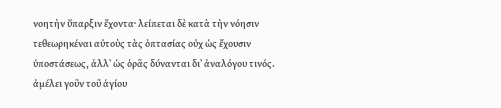νοητὴν ὕπαρξιν ἔχοντα· λείπεται δὲ κατὰ τὴν νόησιν τεθεωρηκέναι αὐτοὺς τὰς ὀπτασίας οὐχ ὡς ἔχουσιν ὑποστάσεως, ἀλλ᾿ ὡς ὁρᾶς δύνανται δι᾿ ἀναλόγου τινός. ἀμέλει γοῦν τοῦ ἁγίου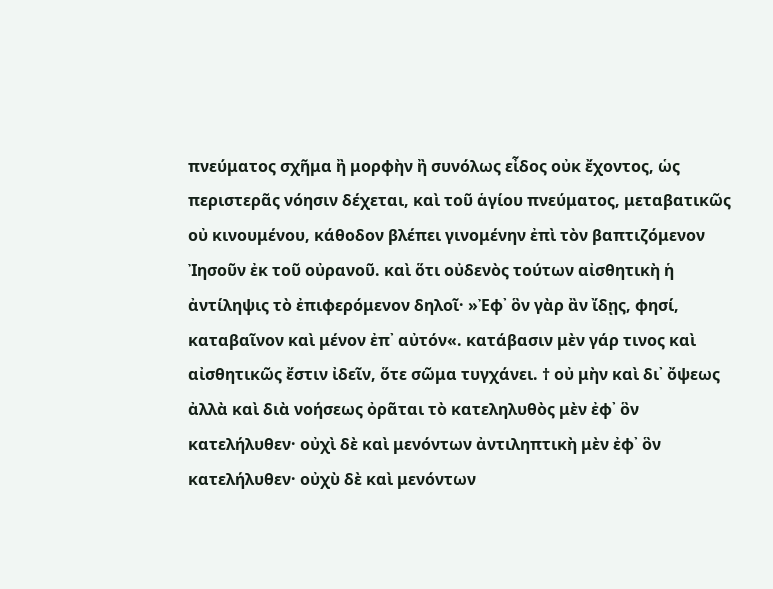πνεύματος σχῆμα ἢ μορφὴν ἢ συνόλως εἶδος οὐκ ἔχοντος, ὡς περιστερᾶς νόησιν δέχεται, καὶ τοῦ ἁγίου πνεύματος, μεταβατικῶς οὐ κινουμένου, κάθοδον βλέπει γινομένην ἐπὶ τὸν βαπτιζόμενον Ἰησοῦν ἐκ τοῦ οὐρανοῦ. καὶ ὅτι οὐδενὸς τούτων αἰσθητικὴ ἡ ἀντίληψις τὸ ἐπιφερόμενον δηλοῖ· »Ἐφ᾿ ὃν γὰρ ἂν ἴδῃς, φησί, καταβαῖνον καὶ μένον ἐπ᾿ αὐτόν«. κατάβασιν μὲν γάρ τινος καὶ αἰσθητικῶς ἔστιν ἰδεῖν, ὅτε σῶμα τυγχάνει. † οὐ μὴν καὶ δι᾿ ὄψεως ἀλλὰ καὶ διὰ νοήσεως ὀρᾶται τὸ κατεληλυθὸς μὲν ἐφ᾿ ὃν κατελήλυθεν· οὐχὶ δὲ καὶ μενόντων ἀντιληπτικὴ μὲν ἐφ᾿ ὃν κατελήλυθεν· οὐχὺ δὲ καὶ μενόντων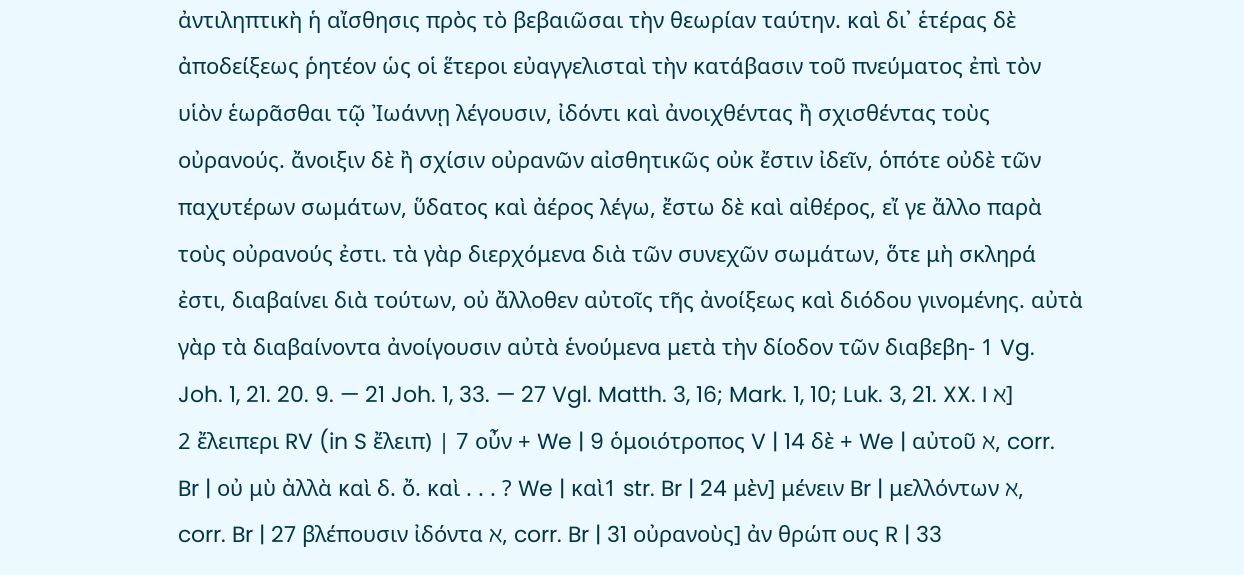ἀντιληπτικὴ ἡ αἴσθησις πρὸς τὸ βεβαιῶσαι τὴν θεωρίαν ταύτην. καὶ δι᾿ ἑτέρας δὲ ἀποδείξεως ῥητέον ὡς οἱ ἕτεροι εὐαγγελισταὶ τὴν κατάβασιν τοῦ πνεύματος ἐπὶ τὸν υἱὸν ἑωρᾶσθαι τῷ Ἰωάννῃ λέγουσιν, ἰδόντι καὶ ἀνοιχθέντας ἢ σχισθέντας τοὺς οὐρανούς. ἄνοιξιν δὲ ἢ σχίσιν οὐρανῶν αἰσθητικῶς οὐκ ἔστιν ἰδεῖν, ὁπότε οὐδὲ τῶν παχυτέρων σωμάτων, ὕδατος καὶ ἀέρος λέγω, ἔστω δὲ καὶ αἰθέρος, εἴ γε ἄλλο παρὰ τοὺς οὐρανούς ἐστι. τὰ γὰρ διερχόμενα διὰ τῶν συνεχῶν σωμάτων, ὅτε μὴ σκληρά ἐστι, διαβαίνει διὰ τούτων, οὐ ἄλλοθεν αὐτοῖς τῆς ἀνοίξεως καὶ διόδου γινομένης. αὐτὰ γὰρ τὰ διαβαίνοντα ἀνοίγουσιν αὐτὰ ἑνούμενα μετὰ τὴν δίοδον τῶν διαβεβη- 1 Vg. Joh. 1, 21. 20. 9. — 21 Joh. 1, 33. — 27 Vgl. Matth. 3, 16; Mark. 1, 10; Luk. 3, 21. XX. I ℵ] 2 ἔλειπερι RV (in S ἔλειπ) | 7 οὖν + We | 9 ὁμοιότροπος V | 14 δὲ + We | αὐτοῦ ℵ, corr. Br | οὐ μὺ ἀλλὰ καὶ δ. ὄ. καὶ . . . ? We | καὶ1 str. Br | 24 μὲν] μένειν Br | μελλόντων ℵ, corr. Br | 27 βλέπουσιν ἰδόντα ℵ, corr. Br | 31 οὐρανοὺς] ἀν θρώπ ους R | 33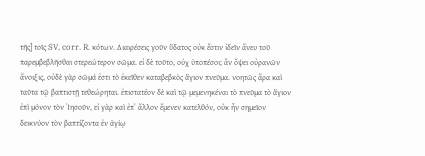τῆς] τοῖς SV, corr. R. κότων. Διαιρέσεις γοῦν ὕδατος οὐκ ἔστιν ἰδεῖν ἄνευ τοῦ παρεμβεβλῆσθαι στερεώτερον σῶμα. εἰ δὲ τοῦτο, οὐχ ὑποπέσοι; ἂν ὄψει οὐρανῶν ἄνοιξις, οὐδὲ γὰρ σῶμά ἐστι τὸ ἐκεῖθεν καταβεβκὸς ἅγιον πνεῦμα. νοητῶς ἄρα καὶ ταῦτα τῷ βαπτιστῇ τεθεώρηται. ἐπιστατέον δὲ καὶ τῷ μεμενηκέναι τὸ πνεῦμα τὸ ἅγιον ἐπὶ μόνον τὸν Ἰησοῦν, εἰ γὰρ καὶ ἐπ᾿ ἄλλον ἔμενεν κατελθόν, οὐκ ἦν σημεῖον δεικνύον τὸν βαπτίζοντα ἐν ἁγίῳ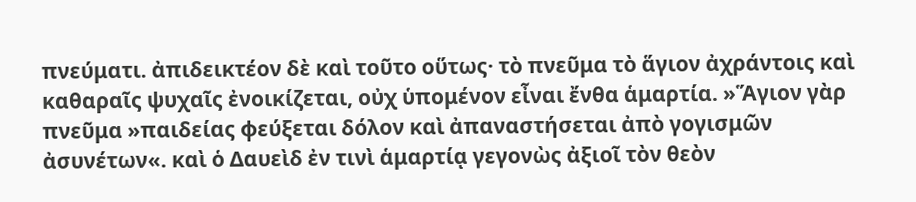πνεύματι. ἀπιδεικτέον δὲ καὶ τοῦτο οὕτως· τὸ πνεῦμα τὸ ἅγιον ἀχράντοις καὶ καθαραῖς ψυχαῖς ἐνοικίζεται, οὐχ ὑπομένον εἶναι ἔνθα ἁμαρτία. »Ἅγιον γὰρ πνεῦμα »παιδείας φεύξεται δόλον καὶ ἀπαναστήσεται ἀπὸ γογισμῶν ἀσυνέτων«. καὶ ὁ Δαυεὶδ ἐν τινὶ ἁμαρτίᾳ γεγονὼς ἀξιοῖ τὸν θεὸν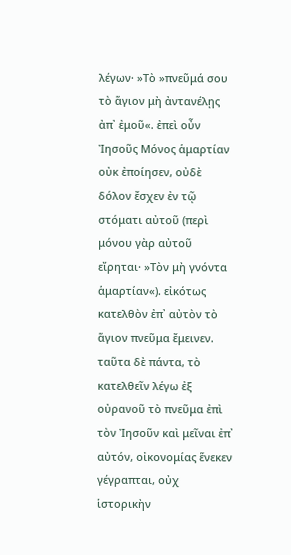λέγων· »Τὸ »πνεῦμά σου τὸ ἅγιον μὴ ἀντανέλῃς ἀπ᾿ ἐμοῦ«. ἐπεὶ οὖν Ἰησοῦς Μόνος ἁμαρτίαν οὐκ ἐποίησεν, οὐδὲ δόλον ἔσχεν ἐν τῷ στόματι αὐτοῦ (περὶ μόνου γὰρ αὐτοῦ εἴρηται· »Τὸν μὴ γνόντα ἁμαρτίαν«). εἰκότως κατελθὸν ἐπ᾿ αὐτὸν τὸ ἅγιον πνεῦμα ἔμεινεν. ταῦτα δὲ πάντα, τὸ κατελθεῖν λέγω ἐξ οὐρανοῦ τὸ πνεῦμα ἐπὶ τὸν Ἰησοῦν καὶ μεῖναι ἐπ᾿ αὐτόν, οἰκονομίας ἕνεκεν γέγραπται, οὐχ ἱστορικὴν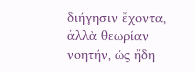διήγησιν ἔχοντα, ἀλλὰ θεωρίαν νοητήν, ὡς ἤδη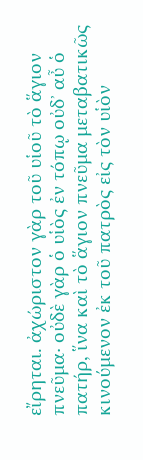εἴρηται. ἀχώριστον γὰρ τοῦ υἱοῦ τὸ ἅγιον πνεῦμα· οὐδὲ γὰρ ὁ υἱὸς ἐν τόπῳ οὐδ᾿ αὖ ὁ πατήρ, ἵνα καὶ τὸ ἅγιον πνεῦμα μεταβατικῶς κινούμενον ἐκ τοῦ πατρὸς εἰς τὸν υἱὸν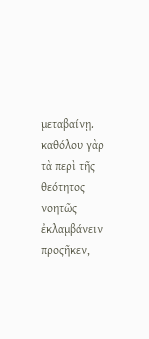μεταβαίνῃ. καθόλου γὰρ τὰ περὶ τῆς θεότητος νοητῶς ἐκλαμβάνειν προςῆκεν,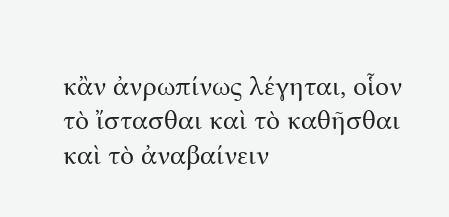κἂν ἀνρωπίνως λέγηται, οἷον τὸ ἴστασθαι καὶ τὸ καθῆσθαι καὶ τὸ ἀναβαίνειν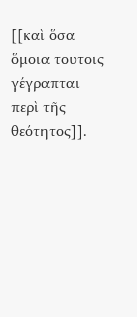[[καὶ ὅσα ὅμοια τουτοις γέγραπται περὶ τῆς θεότητος]].